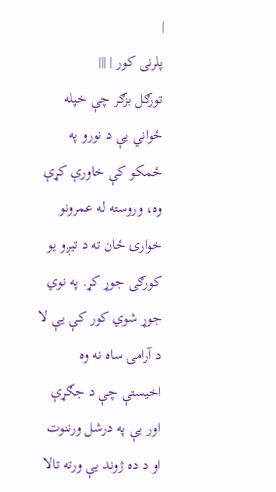|
پلرنی کور | |||
تورګل بزګر چې خپله ځواني يې د نورو په ځمکو کې خاورې کړې وه، وروسته له عمرونو خوارۍ ځان ته د تيږو يو کورګی جوړ کړ. په نوي جوړ شوي کور کې يې لا د آرامۍ ساه نه وه اخيستې چې د جګړې اور يې په درشل ورننوت او د ده ژوند يې ورته تالا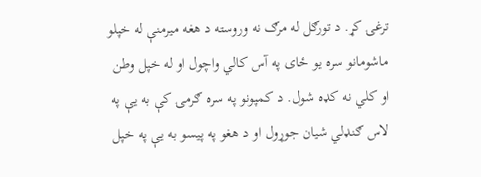ترغۍ کړ. د تورګل له مرګ نه وروسته د هغه ميرمنې له خپلو ماشومانو سره يو ځای په آس کالي واچول او له خپل وطن او کلي نه کډه شول. د کمپونو په سره ګرمۍ کې به يې په لاس ګنډلي شيان جوړول او د هغو په پيسو به يې په خپل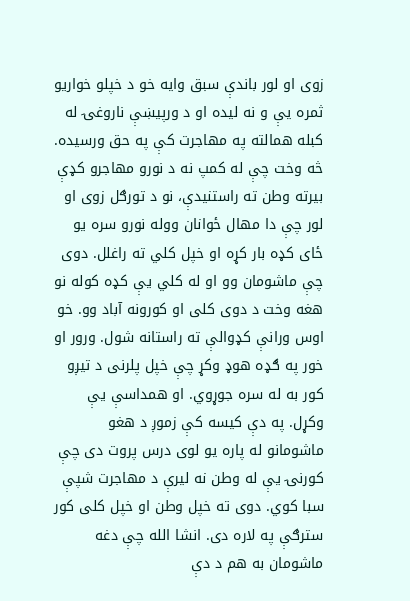زوی او لور باندې سبق وايه خو د خپلو خواريو ثمره يې و نه ليده او د ورپيښې ناروغۍ له کبله همالته په مهاجرت کې په حق ورسيده. څه وخت چې له کمپ نه د نورو مهاجرو کډې بيرته وطن ته راستنيدې، نو د تورګل زوی او لور چې دا مهال ځوانان ووله نورو سره يو ځای کډه بار کړه او خپل کلي ته راغلل. دوی چې ماشومان وو او له کلي يې کډه کوله نو هغه وخت د دوی کلی او کورونه آباد وو. خو اوس ورانې کډوالې ته راستانه شول. ورور او خور په ګډه هوډ وکړ چې خپل پلرنی د تيږو کور به له سره جوړوي. او همداسې يې وکړل. په دې کيسه کې زموږ د هغو ماشومانو له پاره يو لوی درس پروت دی چې کورنۍ يې له وطن نه ليرې د مهاجرت شپې سبا کوي. دوی ته خپل وطن او خپل کلی کور سترګې په لاره دی. انشا الله چې دغه ماشومان به هم د دې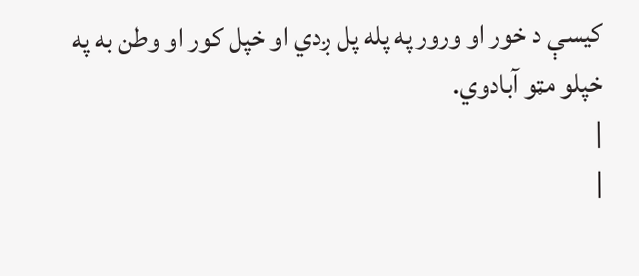کيسې د خور او ورور په پله پل ږدي او خپل کور او وطن به په خپلو مټو آبادوي.
|
|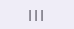|||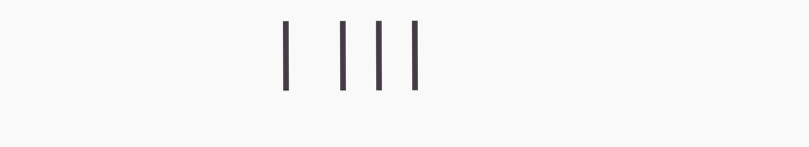| |||